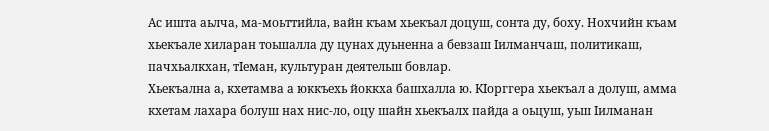Ас ишта аьлча, ма-моьттийла, вайн къам хьекъал доцуш, сонта ду, боху. Нохчийн къам хьекъале хиларан тоьшалла ду цунах дуьненна а бевзаш ӏилманчаш, политикаш, пачхьалкхан, тӏеман, культуран деятельш бовлар.
Хьекъална а, кхетамва а юккъехь йоккха башхалла ю. Кӏорггера хьекъал а долуш, амма кхетам лахара болуш нах нис-ло, оцу шайн хьекъалх пайда а оьцуш, уьш ӏилманан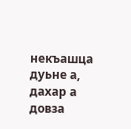некъашца дуьне а, дахар а довза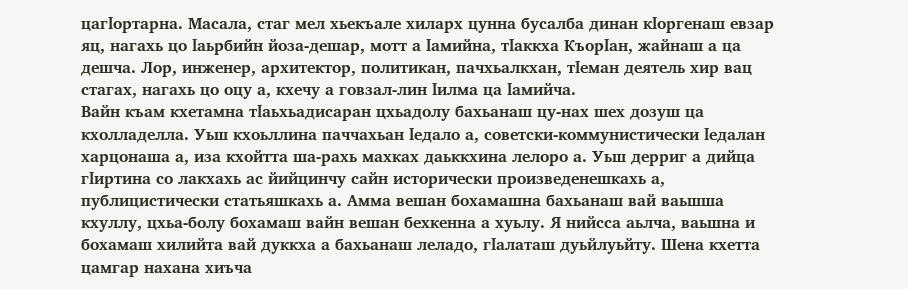цагӏортарна. Масала, стаг мел хьекъале хиларх цунна бусалба динан кӏоргенаш евзар яц, нагахь цо ӏаьрбийн йоза-дешар, мотт а ӏамийна, тӏаккха Къорӏан, жайнаш а ца дешча. Лор, инженер, архитектор, политикан, пачхьалкхан, тӏеман деятель хир вац стагах, нагахь цо оцу а, кхечу а говзал-лин ӏилма ца ӏамийча.
Вайн къам кхетамна тӏаьхьадисаран цхьадолу бахьанаш цу-нах шех дозуш ца кхолладелла. Уьш кхоьллина паччахьан ӏедало а, советски-коммунистически ӏедалан харцонаша а, иза кхойтта ша-рахь махках даьккхина лелоро а. Уьш дерриг а дийца гӏиртина со лакхахь ас йийцинчу сайн исторически произведенешкахь а, публицистически статьяшкахь а. Амма вешан бохамашна бахьанаш вай ваьшша кхуллу, цхьа-болу бохамаш вайн вешан бехкенна а хуьлу. Я нийсса аьлча, ваьшна и бохамаш хилийта вай дуккха а бахьанаш леладо, гӏалаташ дуьйлуьйту. Шена кхетта цамгар нахана хиъча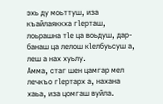эхь ду моьттуш, иза къайлаяккха гӏерташ, лоьрашна тӏе ца воьдуш, дар-банаш ца лелош кӏелбуьсуш а, леш а нах хуьлу.
Амма, стаг шен цамгар мел лечкъо гӏертарх а, нахана хаьа, иза цомгаш вуйла.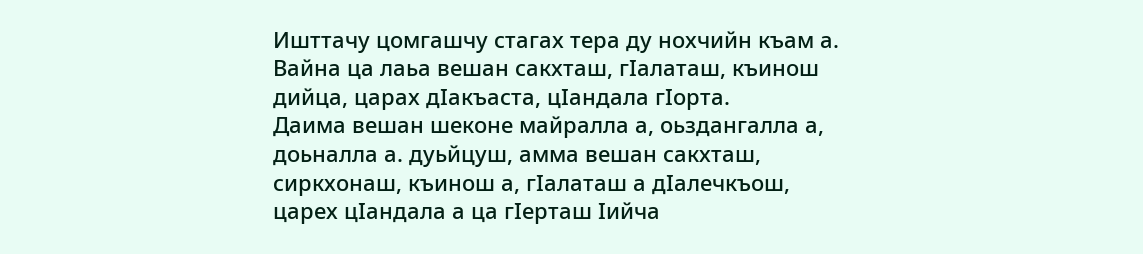Ишттачу цомгашчу стагах тера ду нохчийн къам а. Вайна ца лаьа вешан сакхташ, гӏалаташ, къинош дийца, царах дӏакъаста, цӏандала гӏорта.
Даима вешан шеконе майралла а, оьздангалла а, доьналла а. дуьйцуш, амма вешан сакхташ, сиркхонаш, къинош а, гӏалаташ а дӏалечкъош, царех цӏандала а ца гӏерташ ӏийча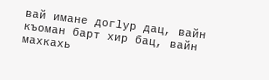вай имане догӏур дац, вайн къоман барт хир бац, вайн махкахь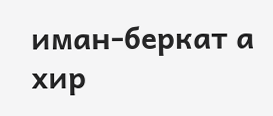иман-беркат а хир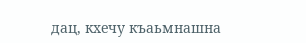дац, кхечу къаьмнашна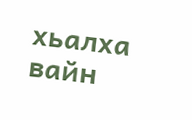хьалха вайн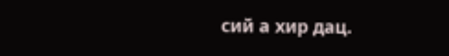сий а хир дац.